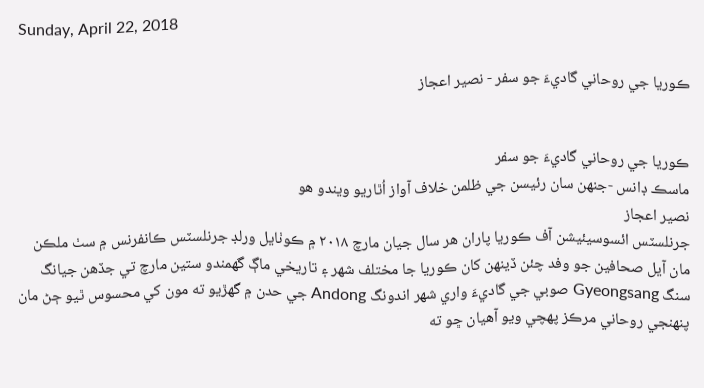Sunday, April 22, 2018

ڪوريا جي روحاني گاديءَ جو سفر - نصير اعجاز


ڪوريا جي روحاني گاديءَ جو سفر
ماسڪ ڊانس -جنھن سان رئيسن جي ظلمن خلاف آواز اُٿاريو ويندو ھو
نصير اعجاز
جرنلسٽس ائسوسيئيشن آف ڪوريا پاران ھر سال جيان مارچ ۲۰۱۸ ۾ ڪوٺايل ورلڊ جرنلسٽس ڪانفرنس ۾ سٺ ملڪن مان آيل صحافين جو وفد چئن ڏينھن کان ڪوريا جا مختلف شھر ۽ تاريخي ماڳ گھمندو ستين مارچ تي جڏھن جيانگ سنگ Gyeongsang صوبي جي گاديءَ واري شھر اندونگ Andong جي حدن ۾ گھڙيو ته مون کي محسوس ٿيو ڄڻ مان پنھنجي روحاني مرڪز پھچي ويو آھيان ڇو ته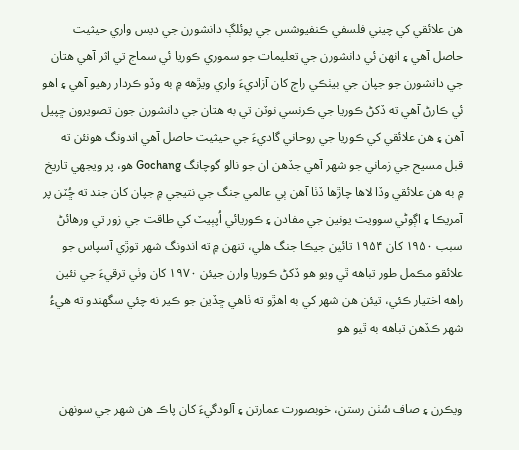ھن علائقي کي چيني فلسفي ڪنفيوشس جي پوئلڳ دانشورن جي ديس واري حيثيت حاصل آھي ۽ انھن ئي دانشورن جي تعليمات جو سموري ڪوريا ئي سماج تي اثر آھي ھتان جي دانشورن جو جپان جي بيٺڪي راڄ کان آزاديءَ واري ويڙھه ۾ به وڏو ڪردار رھيو آھي ۽ اھو ئي ڪارڻ آھي ته ڏکڻ ڪوريا جي ڪرنسي نوٽن تي به ھتان جي دانشورن جون تصويرون ڇپيل آھن ۽ ھن علائقي کي ڪوريا جي روحاني گاديءَ جي حيثيت حاصل آھي اندونگ ھونئن ته قبل مسيح جي زماني جو شھر آھي جڏھن ان جو نالو گوچانگ Gochang ھو، پر ويجھي تاريخ ۾ به ھن علائقي وڏا لاھا چاڙھا ڏٺا آھن ٻي عالمي جنگ جي نتيجي ۾ جپان کان جند ته ڇُٽن پر آمريڪا ۽ اڳوڻي سوويت يونين جي مفادن ۽ ڪوريائي اُپٻيٽ کي طاقت جي زور تي ورھائڻ سبب ۱۹۵۰ کان ۱۹۵۴ تائين جيڪا جنگ ھلي، تنھن ۾ ته اندونگ شھر توڙي آسپاس جو علائقو مڪمل طور تباھه ٿي ويو ھو ڏکڻ ڪوريا وارن جيئن ۱۹۷۰ کان وٺي ترقيءَ جي نئين راھه اختيار ڪئي، تيئن ھن شھر کي به اھڙو ته ٺاھي ڇڏين جو ڪير نه چئي سگھندو ته ھيءُ شھر ڪڏھن تباھه به ٿيو ھو


ويڪرن ۽ صاف سُٺن رستن، خوبصورت عمارتن ۽ آلودگيءَ کان پاڪ ھن شھر جي سونھن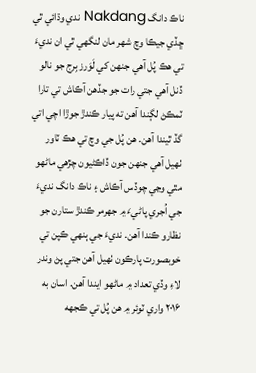ناڪ دانگ Nakdang ندي وڌائي ٿي ڇڏي جيڪا وچ شھر مان لنگھي ٿي ان نديءَ تي ھڪ پُل آھي جنھن کي لَوَرز بِرج جو نالو ڏنل آھي جتي رات جو جڏھن آڪاش تي تارا ٽمڪڻ لڳندا آھن ته پيار ڪندڙ جوڙا اچي اتي گڏ ٿيندا آھن. ھن پُل جي وچ تي ھڪ ٽاور ٺھيل آھي جنھن جون ڏاڪڻيون چڙھي ماڻھو مٿي وڃي چوڏس آڪاش ۽ ناڪ دانگ نديءَ جي اُجري پاڻيءَ ۾ جھرمر ڪندڙ ستارن جو نظارو ڪندا آھن. نديءَ جي ٻنھي ڪپن تي خوبصورت پارڪون ٺھيل آھن جتي پڻ وندر لاءِ وڏي تعداد ۾ ماڻھو ايندا آھن. اسان به ۲۰۱۶ واري ٽوئر ۾ ھن پُل تي ڪجھه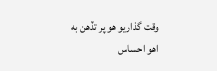وقت گذاريو ھو پر تڏھن به اھو احساس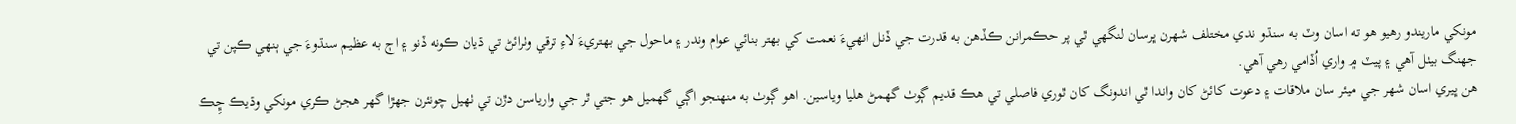مونکي ماريندو رھيو ھو ته اسان وٽ به سنڌو ندي مختلف شھرن ڀرسان لنگھي ٿي پر حڪمرانن ڪڏھن به قدرت جي ڏنل انھيءَ نعمت کي بھتر بنائي عوام وندر ۽ ماحول جي بھتريءَ لاءِ ترقي وٺرائڻ تي ڌيان ڪونه ڏنو ۽ اڄ به عظيم سنڌوءَ جي ٻنھي ڪپن تي جھنگ بيٺل آھي ۽ پيٽ ۾ واري اُڏامي رھي آھي.
ھن ڀيري اسان شھر جي ميئر سان ملاقات ۽ دعوت کائڻ کان واندا ٿي اندونگ کان ٿوري فاصلي تي ھڪ قديم ڳوٺ گھمڻ ھليا وياسين. اھو ڳوٺ به منھنجو اڳي گھميل ھو جتي ٿر جي وارياسن دڙن تي ٺھيل چونئرن جھڙا گھر ھجڻ ڪري مونکي وڌيڪ ڇِڪ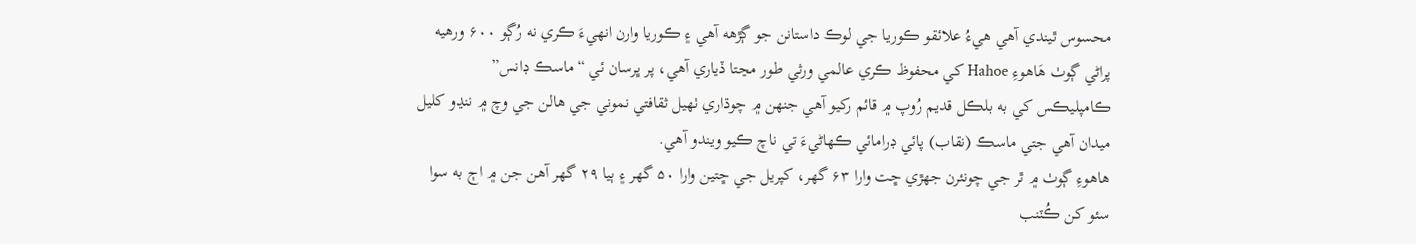محسوس ٿيندي آھي ھيءُ علائقو ڪوريا جي لوڪ داستانن جو ڳڙھه آھي ۽ ڪوريا وارن انھيءَ ڪري نه رُڳو ۶۰۰ ورھيه پراڻي ڳوٺ ھَاھوءِ Hahoe کي محفوظ ڪري عالمي ورثي طور مڃتا ڏياري آھي، پر ڀرسان ئي “ماسڪ ڊانس” ڪامپليڪس کي به بلڪل قديم رُوپ ۾ قائم رکيو آھي جنھن ۾ چوڌاري ٺھيل ثقافتي نموني جي ھالن جي وچ ۾ ننڍو کليل ميدان آھي جتي ماسڪ (نقاب) پائي ڊرامائي ڪھاڻيءَ تي ناچ ڪيو ويندو آھي.
ھاھوءِ ڳوٺ ۾ ٿر جي چونئرن جھڙي ڇت وارا ۶۳ گھر، کپريل جي ڇتين وارا ۵۰ گھر ۽ ٻيا ۲۹ گھر آھن جن ۾ اڄ به سوا سئو کن ڪُٽنب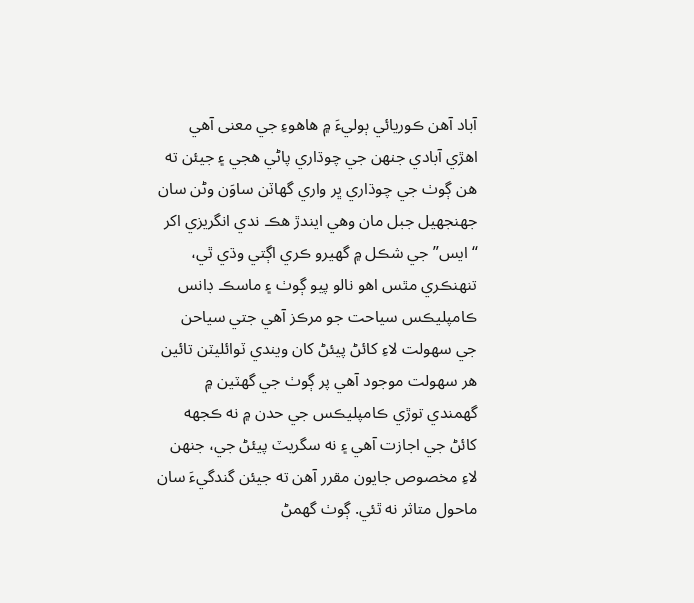آباد آھن ڪوريائي ٻوليءَ ۾ ھاھوءِ جي معنى آھي اھڙي آبادي جنھن جي چوڌاري پاڻي ھجي ۽ جيئن ته ھن ڳوٺ جي چوڌاري ڀر واري گھاٽن ساوَن وڻن سان جھنجھيل جبل مان وھي ايندڙ ھڪ ندي انگريزي اکر “ايس” جي شڪل ۾ گھيرو ڪري اڳتي وڌي ٿي، تنھنڪري مٿس اھو نالو پيو ڳوٺ ۽ ماسڪ ڊانس ڪامپليڪس سياحت جو مرڪز آھي جتي سياحن جي سھولت لاءِ کائڻ پيئڻ کان ويندي ٽوائليٽن تائين ھر سھولت موجود آھي پر ڳوٺ جي گھٽين ۾ گھمندي توڙي ڪامپليڪس جي حدن ۾ نه ڪجھه کائڻ جي اجازت آھي ۽ نه سگريٽ پيئڻ جي، جنھن لاءِ مخصوص جايون مقرر آھن ته جيئن گندگيءَ سان ماحول متاثر نه ٿئي. ڳوٺ گھمڻ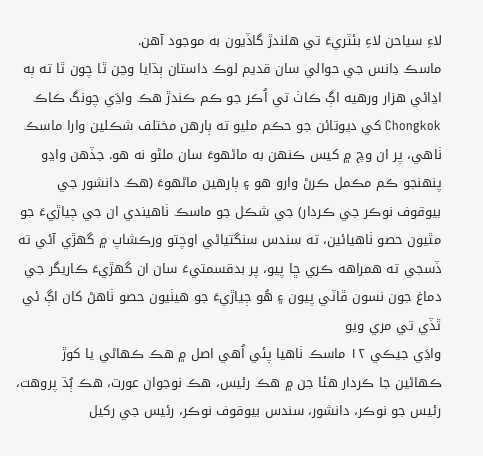لاءِ سياحن لاءِ بئٽريءَ تي ھلندڙ گاڏيون به موجود آھن.
ماسڪ ڊانس جي حوالي سان قديم لوڪ داستان ٻڌايا وڃن ٿا چون ٿا ته ٻه اڍائي ھزار ورھيه اڳ ڪاٺ تي اُڪر جو ڪم ڪندڙ ھڪ واڍَي چونگ ڪاڪ Chongkok کي ديوتائن جو حڪم مليو ته ٻارھن مختلف شڪلين وارا ماسڪ ٺاھي، پر ان وچ ۾ کيس ڪنھن به ماڻھوءَ سان ملڻو نه ھو. جڏھن واڍو پنھنجو ڪم مڪمل ڪرڻ وارو ھو ۽ ٻارھين ماڻھوءَ (ھڪ دانشور جي بيوقوف نوڪر جي ڪردار) جي شڪل جو ماسڪ ٺاھيندي ان جي ڄياڙيءَ جو مٿيون حصو ٺاھيائين، ته سندس سنگتياڻي اوچتو ورڪشاپ ۾ گھڙي آئي ته ڏسجي ته ھمراھه ڪري ڇا پيو، پر بدقسمتيءَ سان ان گھڙيءَ ڪاريگر جي دماغ جون نسون ڦاٽي پيون ۽ ھُو ڄياڙيءَ جو ھيٺيون حصو ٺاھڻ کان اڳ ئي ٿڏي تي مري ويو
واڍَي جيڪي ۱۲ ماسڪ ٺاھيا پئي اُھي اصل ۾ ھڪ ڪھاڻي يا کوڙ ڪھاڻين جا ڪردار ھئا جن ۾ ھڪ رئيس، ھڪ نوجوان عورت، ھڪ ٻُڌ پروھت، رئيس جو نوڪر، دانشور، سندس بيوقوف نوڪر، رئيس جي رکيل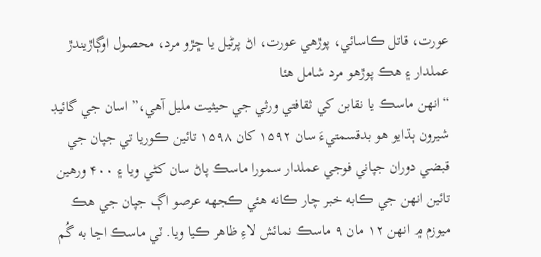عورت، قاتل ڪاسائي، پوڙھي عورت، اڻ پرڻيل يا ڇڙو مرد، محصول اوڳاڙيندڙ عملدار ۽ ھڪ پوڙھو مرد شامل ھئا
“انھن ماسڪ يا نقابن کي ثقافتي ورثي جي حيثيت مليل آھي،” اسان جي گائيڊ شيرون ٻڌايو ھو بدقسمتيءَ سان ۱۵۹۲ کان ۱۵۹۸ تائين ڪوريا تي جپان جي قبضي دوران جپاني فوجي عملدار سمورا ماسڪ پاڻ سان کڻي ويا ۽ ۴۰۰ ورھين تائين انھن جي ڪابه خبر چار ڪانه ھئي ڪجھه عرصو اڳ جپان جي ھڪ ميوزم ۾ انھن ۱۲ مان ۹ ماسڪ نمائش لاءِ ظاھر ڪيا ويا. ٽي ماسڪ اڃا به گُم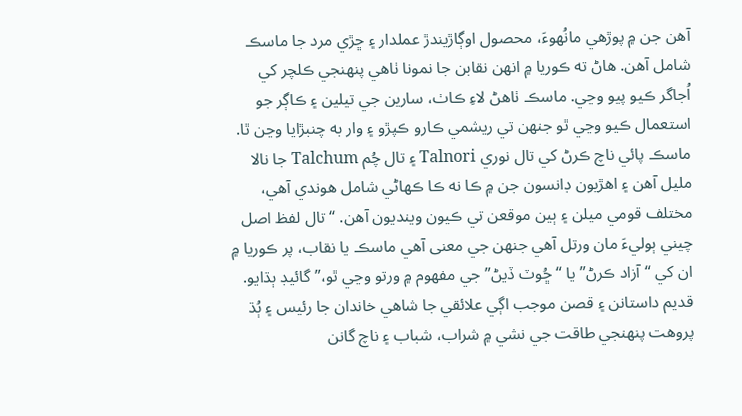آھن جن ۾ پوڙھي مانُھوءَ، محصول اوڳاڙيندڙ عملدار ۽ ڇڙي مرد جا ماسڪ شامل آھن. ھاڻ ته ڪوريا ۾ انھن نقابن جا نمونا ٺاھي پنھنجي ڪلچر کي اُجاگر ڪيو پيو وڃي. ماسڪ ٺاھڻ لاءِ ڪاٺ، سارين جي تيلين ۽ ڪاڳر جو استعمال ڪيو وڃي ٿو جنھن تي ريشمي ڪارو ڪپڙو ۽ وار به چنبڙايا وڃن ٿا.
ماسڪ پائي ناچ ڪرڻ کي تال نوري Talnori ۽ تال چُم Talchum جا نالا مليل آھن ۽ اھڙيون ڊانسون جن ۾ ڪا نه ڪا ڪھاڻي شامل ھوندي آھي، مختلف قومي ميلن ۽ ٻين موقعن تي ڪيون وينديون آھن. “تال لفظ اصل چيني ٻوليءَ مان ورتل آھي جنھن جي معنى آھي ماسڪ يا نقاب، پر ڪوريا ۾ ان کي “آزاد ڪرڻ” يا “ڇُوٽ ڏيڻ” جي مفھوم ۾ ورتو وڃي ٿو،” گائيڊ ٻڌايو.
قديم داستانن ۽ قصن موجب اڳي علائقي جا شاھي خاندان جا رئيس ۽ ٻُڌ پروھت پنھنجي طاقت جي نشي ۾ شراب، شباب ۽ ناچ گانن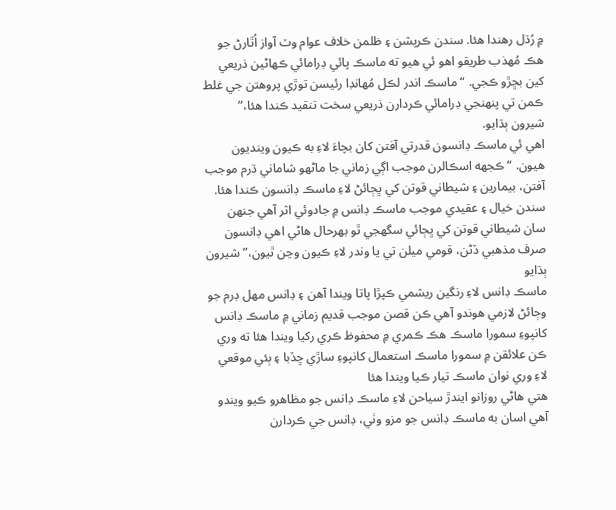۾ رُڌل رھندا ھئا. سندن ڪرپشن ۽ ظلمن خلاف عوام وٽ آواز اُٿارڻ جو ھڪ مُھذب طريقو اھو ئي ھيو ته ماسڪ پائي ڊرامائي ڪھاڻين ذريعي کين بڇڙو ڪجي. “ماسڪ اندر لڪل مُھانڊا رئيسن توڙي پروھتن جي غلط ڪمن تي پنھنجي ڊرامائي ڪردارن ذريعي سخت تنقيد ڪندا ھئا،” شيرون ٻڌايو.
اھي ئي ماسڪ ڊانسون قدرتي آفتن کان بچاءَ لاءِ به ڪيون وينديون ھيون. “ڪجھه اسڪالرن موجب اڳي زماني جا ماڻھو شاماني ڌرم موجب آفتن، بيمارين ۽ شيطاني قوتن کي ڀڄائڻ لاءِ ماسڪ ڊانسون ڪندا ھئا. سندن خيال ۽ عقيدي موجب ماسڪ ڊانس ۾ جادوئي اثر آھي جنھن سان شيطاني قوتن کي ڀڄائي سگھجي ٿو بھرحال ھاڻي اھي ڊانسون صرف مذھبي ڏڻن، قومي ميلن تي يا وندر لاءِ ڪيون وڃن ٿيون،” شيرون ٻڌايو
ماسڪ ڊانس لاءِ رنگين ريشمي ڪپڙا پاتا ويندا آھن ۽ ڊانس مھل ڊرم جو وڄائڻ لازمي ھوندو آھي ڪن قصن موجب قديم زماني ۾ ماسڪ ڊانس کانپوءِ سمورا ماسڪ ھڪ ڪمري ۾ محفوظ ڪري رکيا ويندا ھئا ته وري ڪن علائقن ۾ سمورا ماسڪ استعمال کانپوءِ ساڙي ڇڏبا ۽ ٻئي موقعي لاءِ وري نوان ماسڪ تيار ڪيا ويندا ھئا
ھتي ھاڻي روزانو ايندڙ سياحن لاءِ ماسڪ ڊانس جو مظاھرو ڪيو ويندو آھي اسان به ماسڪ ڊانس جو مزو وٺي، ڊانس جي ڪردارن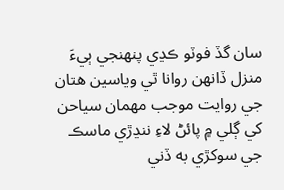سان گڏ فوٽو ڪڍي پنھنجي ٻيءَ منزل ڏانھن روانا ٿي وياسين ھتان جي روايت موجب مھمان سياحن کي ڳلي ۾ پائڻ لاءِ ننڍڙي ماسڪ جي سوکڙي به ڏني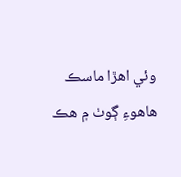وئي اھڙا ماسڪ ھاھوءِ ڳوٺ ۾ ھڪ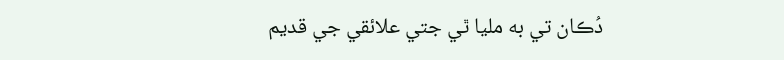دُڪان تي به مليا ٿي جتي علائقي جي قديم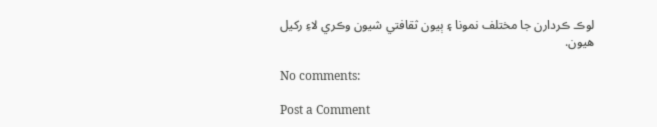لوڪ ڪردارن جا مختلف نمونا ۽ ٻيون ثقافتي شيون وڪري لاءِ رکيل ھيون.

No comments:

Post a Comment